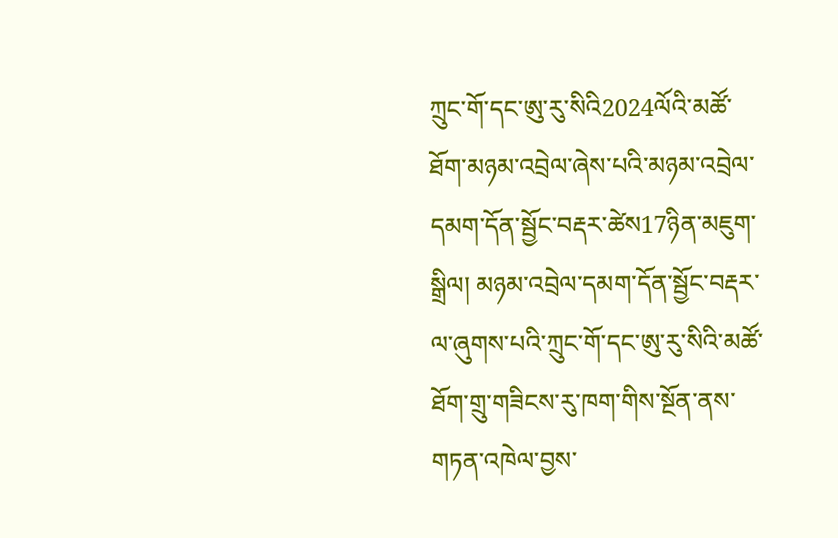ཀྲུང་གོ་དང་ཨུ་རུ་སིའི2024ལོའི་མཚོ་ཐོག་མཉམ་འབྲེལ་ཞེས་པའི་མཉམ་འབྲེལ་དམག་དོན་སྦྱོང་བརྡར་ཚེས17ཉིན་མཇུག་སྒྲིལ། མཉམ་འབྲེལ་དམག་དོན་སྦྱོང་བརྡར་ལ་ཞུགས་པའི་ཀྲུང་གོ་དང་ཨུ་རུ་སིའི་མཚོ་ཐོག་གྲུ་གཟིངས་རུ་ཁག་གིས་སྔོན་ནས་གཏན་འཁེལ་བྱས་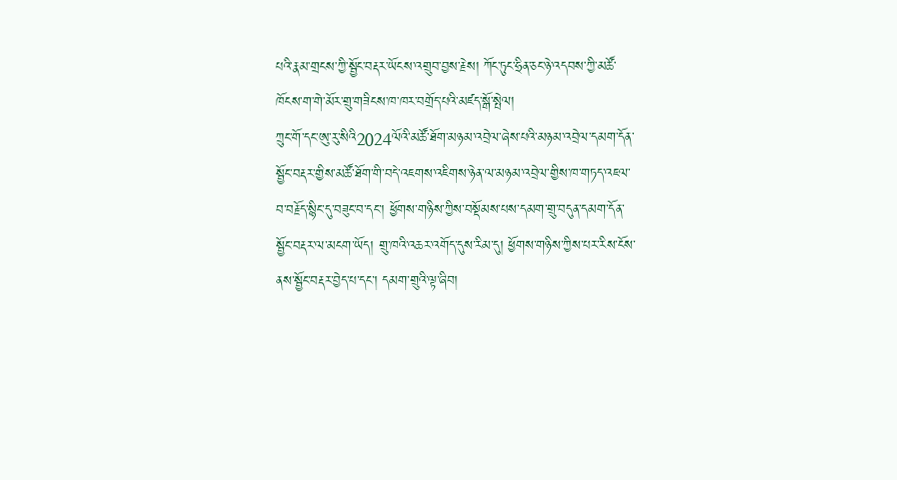པའི་རྣམ་གྲངས་ཀྱི་སྦྱོང་བརྡར་ཡོངས་འགྲུབ་བྱས་རྗེས། ཀོང་ཏུང་ཧྲིན་ཅང་ཉེ་འདབས་ཀྱི་མཚོ་ཁོངས་ག་གེ་མོར་གྲུ་གཟིངས་ཁ་ཁར་བགྲོད་པའི་མཛད་སྒོ་སྤེལ།
ཀྲུང་གོ་དང་ཨུ་རུ་སིའི2024ལོའི་མཚོ་ཐོག་མཉམ་འབྲེལ་ཞེས་པའི་མཉམ་འབྲེལ་དམག་དོན་སྦྱོང་བརྡར་གྱིས་མཚོ་ཐོག་གི་བདེ་འཇགས་འཇིགས་ཉེན་ལ་མཉམ་འབྲེལ་གྱིས་ཁ་གཏད་འཇལ་བ་བརྗོད་སྙིང་དུ་བཟུང་བ་དང་། ཕྱོགས་གཉིས་ཀྱིས་བསྡོམས་པས་དམག་གྲུ་བདུན་དམག་དོན་སྦྱོང་བརྡར་ལ་མངག་ཡོད། གྲུ་ཁའི་འཆར་འགོད་དུས་རིམ་དུ། ཕྱོགས་གཉིས་ཀྱིས་པར་རིས་ངོས་ནས་སྦྱོང་བརྡར་བྱེད་པ་དང་། དམག་གྲུའི་ལྟ་ཞིབ།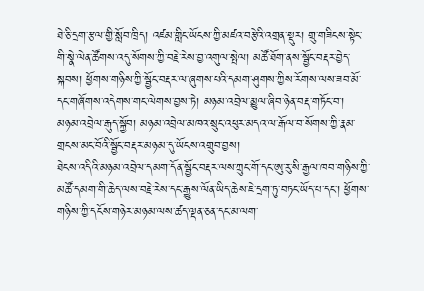ཐེ་ཅི་དྲག་རྩལ་གྱི་སློབ་ཁྲིད། འཛམ་གླིང་ཡོངས་ཀྱི་མཛའ་བརྩེའི་འགྲན་སྡུར། གྲུ་གཟིངས་སྟེང་གི་སྣེ་ལེན་ཚོགས་འདུ་སོགས་ཀྱི་བརྗེ་རེས་བྱ་འགུལ་སྤེལ། མཚོ་ཐོག་ནས་སྦྱོང་བརྡར་བྱེད་སྐབས། ཕྱོགས་གཉིས་ཀྱི་སྦྱོང་བརྡར་ལ་ཞུགས་པའི་དམག་ཤུགས་ཀྱིས་རོགས་ལས་ཟབ་མོ་དང་གཞོགས་འདེགས་གང་ལེགས་བྱས་ཏེ། མཉམ་འབྲེལ་མྱུལ་ཞིབ་ཉེན་བརྡ་གཏོང་བ་། མཉམ་འབྲེལ་རྒུད་སྐྱོབ། མཉམ་འབྲེལ་མཁའ་སྲུང་འཕུར་མདའ་ལ་རྒོལ་བ་སོགས་ཀྱི་རྣམ་གྲངས་མང་བོའི་སྦྱོང་བརྡར་མཉམ་དུ་ཡོངས་འགྲུབ་བྱས།
ཐེངས་འདིའི་མཉམ་འབྲེལ་དམག་དོན་སྦྱོང་བརྡར་ལས་ཀྲུང་གོ་དང་ཨུ་རུ་སི་རྒྱལ་ཁབ་གཉིས་ཀྱི་མཚོ་དམག་གི་ཆེད་ལས་བརྗེ་རེས་དང་རྒྱུས་ལོན་ཡིད་ཆེས་ཇེ་དྲག་ཏུ་བཏང་ཡོད་པ་དང་། ཕྱོགས་གཉིས་ཀྱི་དངོས་གཉེར་མཉམ་ལས་ཚད་ལྡན་ཅན་དང་མ་ལག་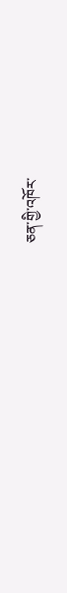ཅན་གྱི་འཁོར་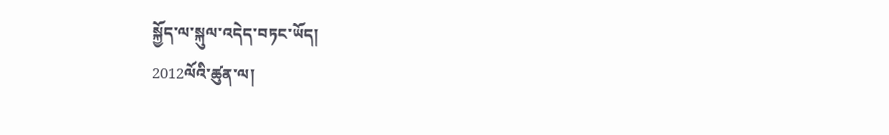སྐྱོད་ལ་སྐུལ་འདེད་བཏང་ཡོད།
2012ལོའི་ཚུན་ལ།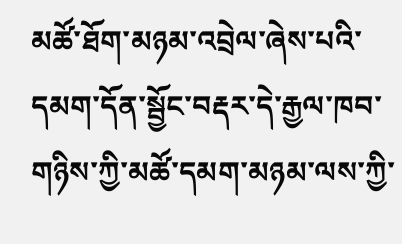མཚོ་ཐོག་མཉམ་འབྲེལ་ཞེས་པའི་དམག་དོན་སྦྱོང་བརྡར་དེ་རྒྱལ་ཁབ་གཉིས་ཀྱི་མཚོ་དམག་མཉམ་ལས་ཀྱི་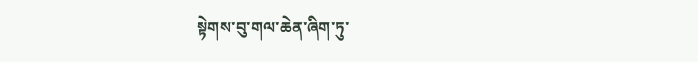སྟེགས་བུ་གལ་ཆེན་ཞིག་ཏུ་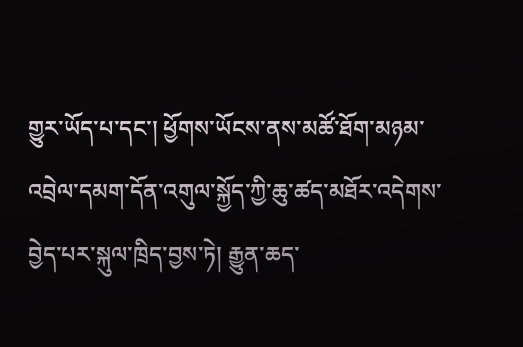གྱུར་ཡོད་པ་དང་། ཕྱོགས་ཡོངས་ནས་མཚོ་ཐོག་མཉམ་འབྲེལ་དམག་དོན་འགུལ་སྐྱོད་ཀྱི་ཆུ་ཚད་མཐོར་འདེགས་བྱེད་པར་སྐུལ་ཁྲིད་བྱས་ཏེ། རྒྱུན་ཆད་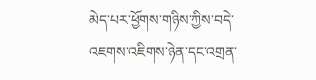མེད་པར་ཕྱོགས་གཉིས་ཀྱིས་བདེ་འཇགས་འཇིགས་ཉེན་དང་འགྲན་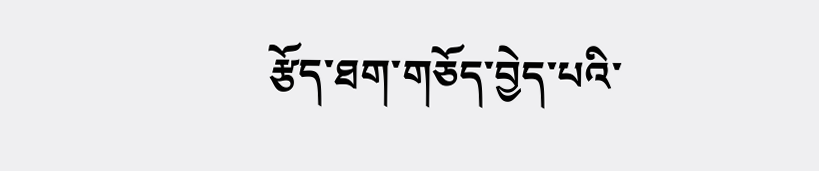རྩོད་ཐག་གཅོད་བྱེད་པའི་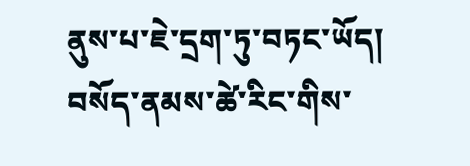ནུས་པ་ཇེ་དྲག་ཏུ་བཏང་ཡོད།
བསོད་ནམས་ཚེ་རིང་གིས་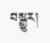བསྒྱུར།